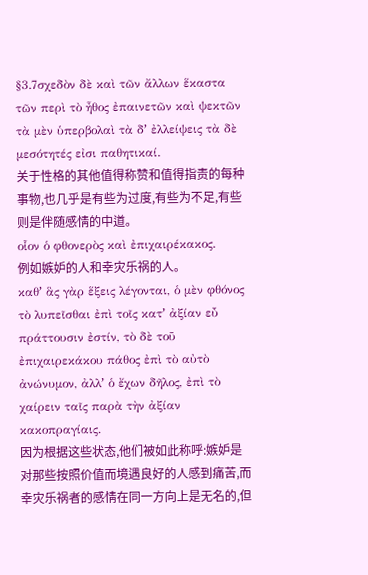§3.7σχεδὸν δὲ καὶ τῶν ἄλλων ἕκαστα τῶν περὶ τὸ ἦθος ἐπαινετῶν καὶ ψεκτῶν τὰ μὲν ὑπερβολαὶ τὰ δʼ ἐλλείψεις τὰ δὲ μεσότητές εἰσι παθητικαί.
关于性格的其他值得称赞和值得指责的每种事物,也几乎是有些为过度,有些为不足,有些则是伴随感情的中道。
οἷον ὁ φθονερὸς καὶ ἐπιχαιρέκακος.
例如嫉妒的人和幸灾乐祸的人。
καθʼ ἃς γὰρ ἕξεις λέγονται, ὁ μὲν φθόνος τὸ λυπεῖσθαι ἐπὶ τοῖς κατʼ ἀξίαν εὖ πράττουσιν ἐστίν, τὸ δὲ τοῦ ἐπιχαιρεκάκου πάθος ἐπὶ τὸ αὐτὸ ἀνώνυμον, ἀλλʼ ὁ ἔχων δῆλος, ἐπὶ τὸ χαίρειν ταῖς παρὰ τὴν ἀξίαν κακοπραγίαις.
因为根据这些状态,他们被如此称呼:嫉妒是对那些按照价值而境遇良好的人感到痛苦,而幸灾乐祸者的感情在同一方向上是无名的,但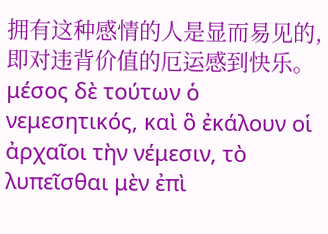拥有这种感情的人是显而易见的,即对违背价值的厄运感到快乐。
μέσος δὲ τούτων ὁ νεμεσητικός, καὶ ὃ ἐκάλουν οἱ ἀρχαῖοι τὴν νέμεσιν, τὸ λυπεῖσθαι μὲν ἐπὶ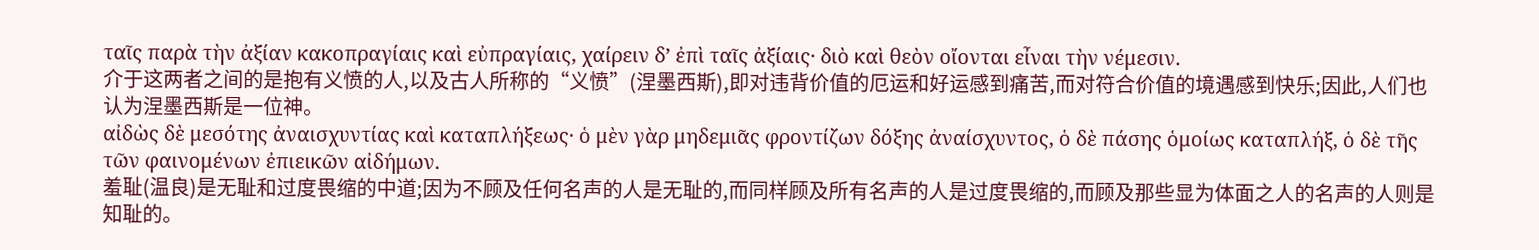ταῖς παρὰ τὴν ἀξίαν κακοπραγίαις καὶ εὐπραγίαις, χαίρειν δʼ ἐπὶ ταῖς ἀξίαις· διὸ καὶ θεὸν οἴονται εἶναι τὴν νέμεσιν.
介于这两者之间的是抱有义愤的人,以及古人所称的“义愤”(涅墨西斯),即对违背价值的厄运和好运感到痛苦,而对符合价值的境遇感到快乐;因此,人们也认为涅墨西斯是一位神。
αἰδὼς δὲ μεσότης ἀναισχυντίας καὶ καταπλήξεως· ὁ μὲν γὰρ μηδεμιᾶς φροντίζων δόξης ἀναίσχυντος, ὁ δὲ πάσης ὁμοίως καταπλήξ, ὁ δὲ τῆς τῶν φαινομένων ἐπιεικῶν αἰδήμων.
羞耻(温良)是无耻和过度畏缩的中道;因为不顾及任何名声的人是无耻的,而同样顾及所有名声的人是过度畏缩的,而顾及那些显为体面之人的名声的人则是知耻的。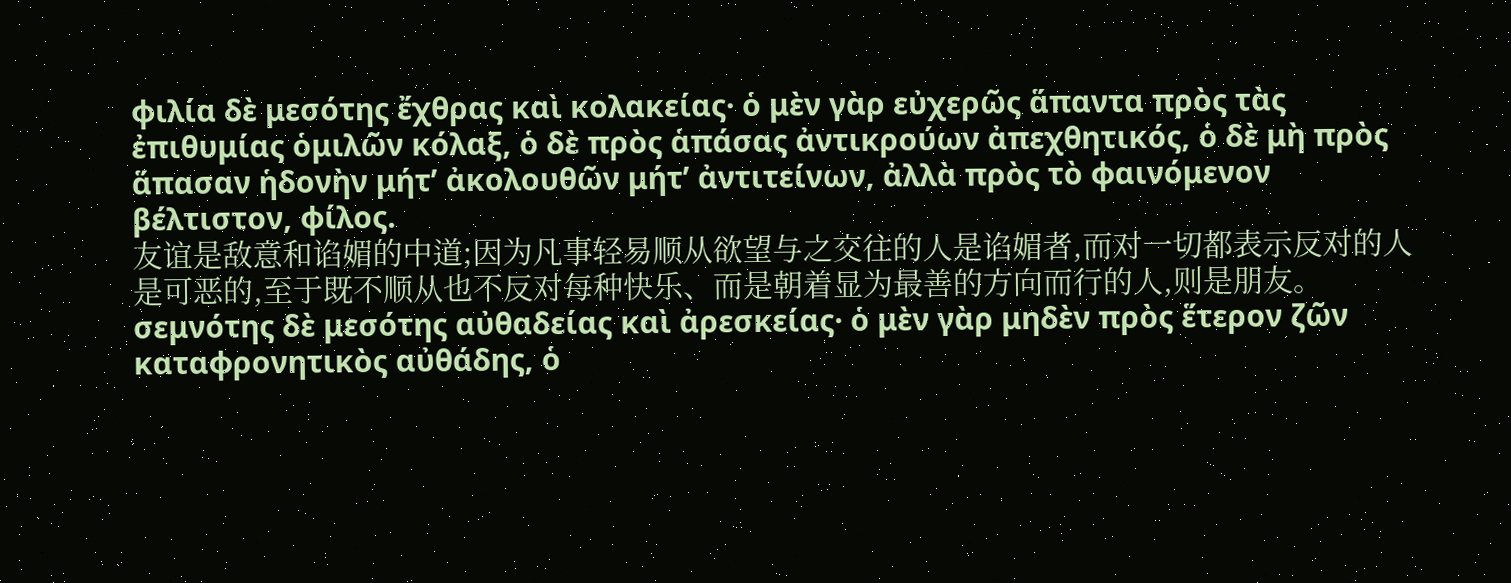φιλία δὲ μεσότης ἔχθρας καὶ κολακείας· ὁ μὲν γὰρ εὐχερῶς ἅπαντα πρὸς τὰς ἐπιθυμίας ὁμιλῶν κόλαξ, ὁ δὲ πρὸς ἁπάσας ἀντικρούων ἀπεχθητικός, ὁ δὲ μὴ πρὸς ἅπασαν ἡδονὴν μήτʼ ἀκολουθῶν μήτʼ ἀντιτείνων, ἀλλὰ πρὸς τὸ φαινόμενον βέλτιστον, φίλος.
友谊是敌意和谄媚的中道;因为凡事轻易顺从欲望与之交往的人是谄媚者,而对一切都表示反对的人是可恶的,至于既不顺从也不反对每种快乐、而是朝着显为最善的方向而行的人,则是朋友。
σεμνότης δὲ μεσότης αὐθαδείας καὶ ἀρεσκείας· ὁ μὲν γὰρ μηδὲν πρὸς ἕτερον ζῶν καταφρονητικὸς αὐθάδης, ὁ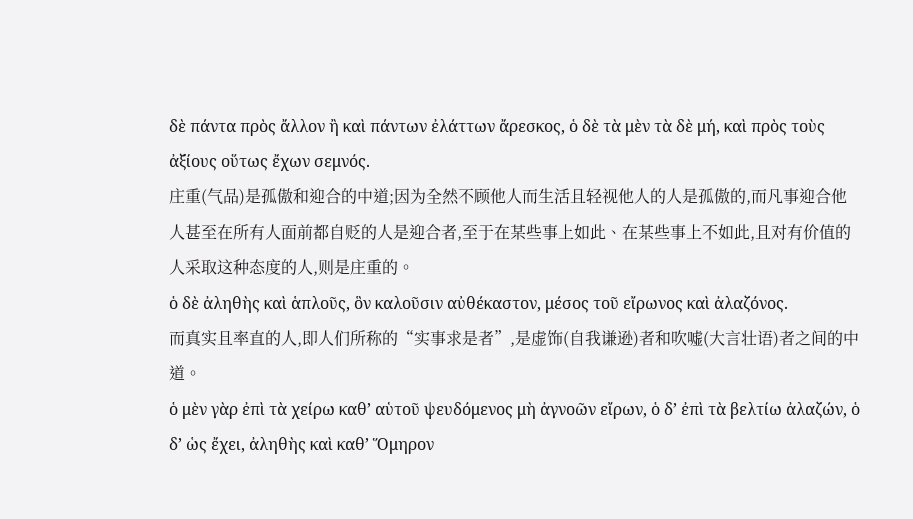δὲ πάντα πρὸς ἄλλον ἢ καὶ πάντων ἐλάττων ἄρεσκος, ὁ δὲ τὰ μὲν τὰ δὲ μή, καὶ πρὸς τοὺς ἀξίους οὕτως ἔχων σεμνός.
庄重(气品)是孤傲和迎合的中道;因为全然不顾他人而生活且轻视他人的人是孤傲的,而凡事迎合他人甚至在所有人面前都自贬的人是迎合者,至于在某些事上如此、在某些事上不如此,且对有价值的人采取这种态度的人,则是庄重的。
ὁ δὲ ἀληθὴς καὶ ἁπλοῦς, ὃν καλοῦσιν αὐθέκαστον, μέσος τοῦ εἴρωνος καὶ ἀλαζόνος.
而真实且率直的人,即人们所称的“实事求是者”,是虚饰(自我谦逊)者和吹嘘(大言壮语)者之间的中道。
ὁ μὲν γὰρ ἐπὶ τὰ χείρω καθʼ αὑτοῦ ψευδόμενος μὴ ἀγνοῶν εἴρων, ὁ δʼ ἐπὶ τὰ βελτίω ἀλαζών, ὁ δʼ ὡς ἔχει, ἀληθὴς καὶ καθʼ Ὅμηρον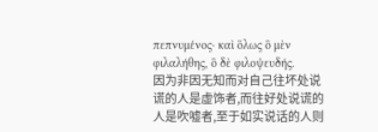πεπνυμένος· καὶ ὅλως ὃ μὲν φιλαλήθης, ὃ δὲ φιλοψευδής.
因为非因无知而对自己往坏处说谎的人是虚饰者,而往好处说谎的人是吹嘘者,至于如实说话的人则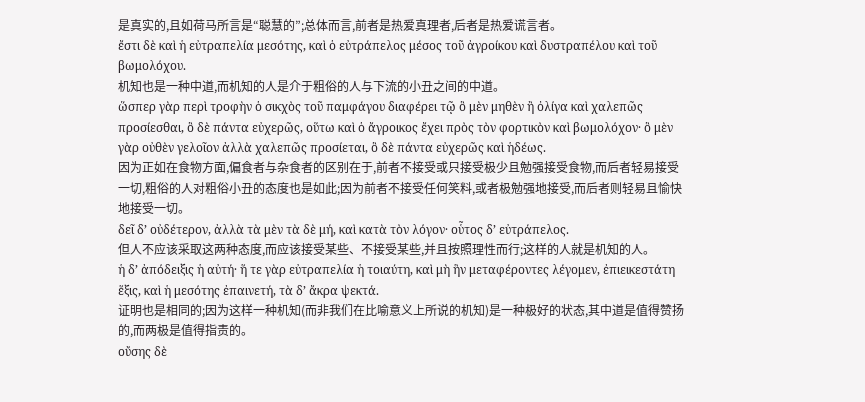是真实的,且如荷马所言是“聪慧的”;总体而言,前者是热爱真理者,后者是热爱谎言者。
ἔστι δὲ καὶ ἡ εὐτραπελία μεσότης, καὶ ὁ εὐτράπελος μέσος τοῦ ἀγροίκου καὶ δυστραπέλου καὶ τοῦ βωμολόχου.
机知也是一种中道,而机知的人是介于粗俗的人与下流的小丑之间的中道。
ὥσπερ γὰρ περὶ τροφὴν ὁ σικχὸς τοῦ παμφάγου διαφέρει τῷ ὃ μὲν μηθὲν ἢ ὀλίγα καὶ χαλεπῶς προσίεσθαι, ὃ δὲ πάντα εὐχερῶς, οὕτω καὶ ὁ ἄγροικος ἔχει πρὸς τὸν φορτικὸν καὶ βωμολόχον· ὃ μὲν γὰρ οὐθὲν γελοῖον ἀλλὰ χαλεπῶς προσίεται, ὃ δὲ πάντα εὐχερῶς καὶ ἡδέως.
因为正如在食物方面,偏食者与杂食者的区别在于,前者不接受或只接受极少且勉强接受食物,而后者轻易接受一切,粗俗的人对粗俗小丑的态度也是如此;因为前者不接受任何笑料,或者极勉强地接受,而后者则轻易且愉快地接受一切。
δεῖ δʼ οὐδέτερον, ἀλλὰ τὰ μὲν τὰ δὲ μή, καὶ κατὰ τὸν λόγον· οὗτος δʼ εὐτράπελος.
但人不应该采取这两种态度,而应该接受某些、不接受某些,并且按照理性而行;这样的人就是机知的人。
ἡ δʼ ἀπόδειξις ἡ αὐτή· ἥ τε γὰρ εὐτραπελία ἡ τοιαύτη, καὶ μὴ ἣν μεταφέροντες λέγομεν, ἐπιεικεστάτη ἕξις, καὶ ἡ μεσότης ἐπαινετή, τὰ δʼ ἄκρα ψεκτά.
证明也是相同的;因为这样一种机知(而非我们在比喻意义上所说的机知)是一种极好的状态,其中道是值得赞扬的,而两极是值得指责的。
οὔσης δὲ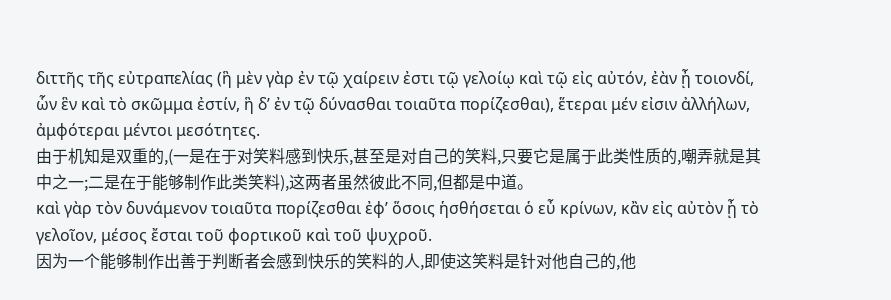διττῆς τῆς εὐτραπελίας (ἣ μὲν γὰρ ἐν τῷ χαίρειν ἐστι τῷ γελοίῳ καὶ τῷ εἰς αὐτόν, ἐὰν ᾖ τοιονδί, ὧν ἓν καὶ τὸ σκῶμμα ἐστίν, ἣ δʼ ἐν τῷ δύνασθαι τοιαῦτα πορίζεσθαι), ἕτεραι μέν εἰσιν ἀλλήλων, ἀμφότεραι μέντοι μεσότητες.
由于机知是双重的,(一是在于对笑料感到快乐,甚至是对自己的笑料,只要它是属于此类性质的,嘲弄就是其中之一;二是在于能够制作此类笑料),这两者虽然彼此不同,但都是中道。
καὶ γὰρ τὸν δυνάμενον τοιαῦτα πορίζεσθαι ἐφʼ ὅσοις ἡσθήσεται ὁ εὖ κρίνων, κἂν εἰς αὐτὸν ᾖ τὸ γελοῖον, μέσος ἔσται τοῦ φορτικοῦ καὶ τοῦ ψυχροῦ.
因为一个能够制作出善于判断者会感到快乐的笑料的人,即使这笑料是针对他自己的,他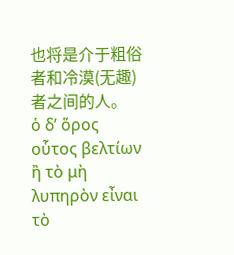也将是介于粗俗者和冷漠(无趣)者之间的人。
ὁ δʼ ὅρος οὗτος βελτίων ἢ τὸ μὴ λυπηρὸν εἶναι τὸ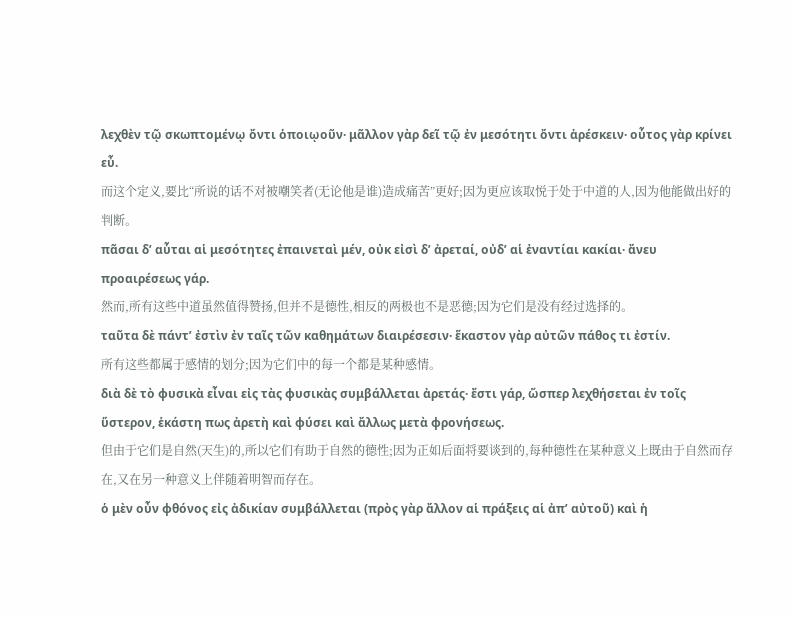λεχθὲν τῷ σκωπτομένῳ ὄντι ὁποιῳοῦν· μᾶλλον γὰρ δεῖ τῷ ἐν μεσότητι ὄντι ἀρέσκειν· οὗτος γὰρ κρίνει εὖ.
而这个定义,要比“所说的话不对被嘲笑者(无论他是谁)造成痛苦”更好;因为更应该取悦于处于中道的人,因为他能做出好的判断。
πᾶσαι δʼ αὗται αἱ μεσότητες ἐπαινεταὶ μέν, οὐκ εἰσὶ δʼ ἀρεταί, οὐδʼ αἱ ἐναντίαι κακίαι· ἄνευ προαιρέσεως γάρ.
然而,所有这些中道虽然值得赞扬,但并不是德性,相反的两极也不是恶德;因为它们是没有经过选择的。
ταῦτα δὲ πάντʼ ἐστὶν ἐν ταῖς τῶν καθημάτων διαιρέσεσιν· ἕκαστον γὰρ αὐτῶν πάθος τι ἐστίν.
所有这些都属于感情的划分;因为它们中的每一个都是某种感情。
διὰ δὲ τὸ φυσικὰ εἶναι εἰς τὰς φυσικὰς συμβάλλεται ἀρετάς· ἔστι γάρ, ὥσπερ λεχθήσεται ἐν τοῖς ὕστερον, ἑκάστη πως ἀρετὴ καὶ φύσει καὶ ἄλλως μετὰ φρονήσεως.
但由于它们是自然(天生)的,所以它们有助于自然的德性;因为正如后面将要谈到的,每种德性在某种意义上既由于自然而存在,又在另一种意义上伴随着明智而存在。
ὁ μὲν οὖν φθόνος εἰς ἀδικίαν συμβάλλεται (πρὸς γὰρ ἄλλον αἱ πράξεις αἱ ἀπʼ αὐτοῦ) καὶ ἡ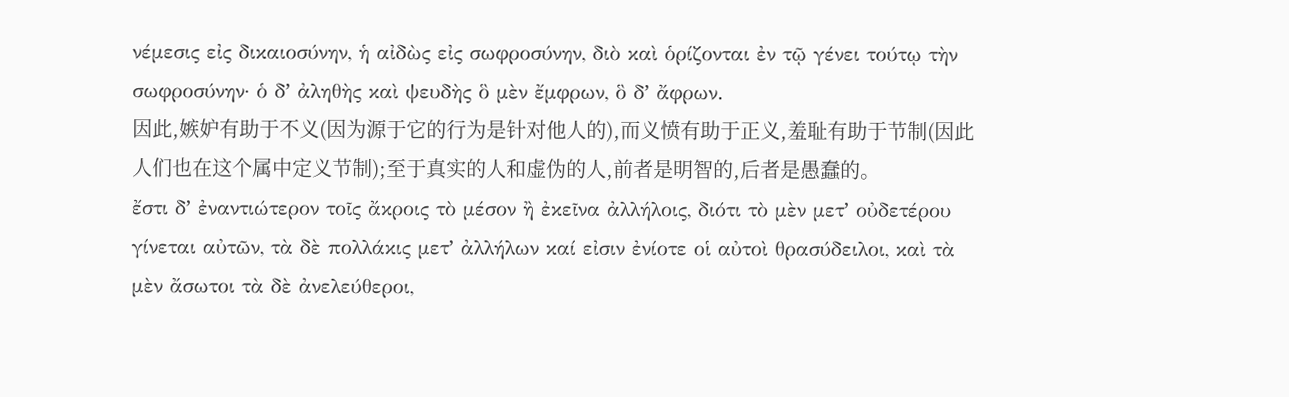νέμεσις εἰς δικαιοσύνην, ἡ αἰδὼς εἰς σωφροσύνην, διὸ καὶ ὁρίζονται ἐν τῷ γένει τούτῳ τὴν σωφροσύνην· ὁ δʼ ἀληθὴς καὶ ψευδὴς ὃ μὲν ἔμφρων, ὃ δʼ ἄφρων.
因此,嫉妒有助于不义(因为源于它的行为是针对他人的),而义愤有助于正义,羞耻有助于节制(因此人们也在这个属中定义节制);至于真实的人和虚伪的人,前者是明智的,后者是愚蠢的。
ἔστι δʼ ἐναντιώτερον τοῖς ἄκροις τὸ μέσον ἢ ἐκεῖνα ἀλλήλοις, διότι τὸ μὲν μετʼ οὐδετέρου γίνεται αὐτῶν, τὰ δὲ πολλάκις μετʼ ἀλλήλων καί εἰσιν ἐνίοτε οἱ αὐτοὶ θρασύδειλοι, καὶ τὰ μὲν ἄσωτοι τὰ δὲ ἀνελεύθεροι,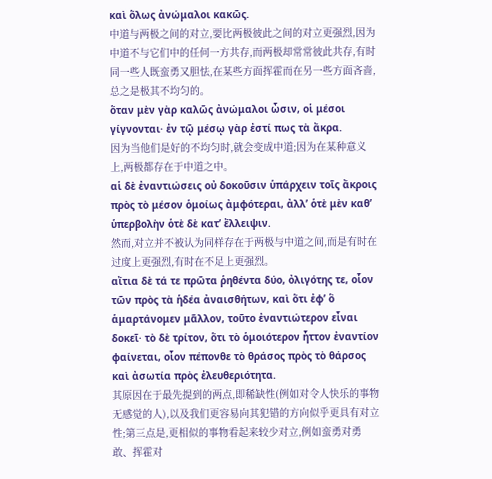καὶ ὅλως ἀνώμαλοι κακῶς.
中道与两极之间的对立,要比两极彼此之间的对立更强烈,因为中道不与它们中的任何一方共存,而两极却常常彼此共存,有时同一些人既蛮勇又胆怯,在某些方面挥霍而在另一些方面吝啬,总之是极其不均匀的。
ὅταν μὲν γὰρ καλῶς ἀνώμαλοι ὦσιν, οἱ μέσοι γίγνονται· ἐν τῷ μέσῳ γὰρ ἐστί πως τὰ ἄκρα.
因为当他们是好的不均匀时,就会变成中道;因为在某种意义上,两极都存在于中道之中。
αἱ δὲ ἐναντιώσεις οὐ δοκοῦσιν ὑπάρχειν τοῖς ἄκροις πρὸς τὸ μέσον ὁμοίως ἀμφότεραι, ἀλλʼ ὁτὲ μὲν καθʼ ὑπερβολὴν ὁτὲ δὲ κατʼ ἔλλειψιν.
然而,对立并不被认为同样存在于两极与中道之间,而是有时在过度上更强烈,有时在不足上更强烈。
αἴτια δὲ τά τε πρῶτα ῥηθέντα δύο, ὀλιγότης τε, οἷον τῶν πρὸς τὰ ἡδέα ἀναισθήτων, καὶ ὅτι ἐφʼ ὃ ἁμαρτάνομεν μᾶλλον, τοῦτο ἐναντιώτερον εἶναι δοκεῖ· τὸ δὲ τρίτον, ὅτι τὸ ὁμοιότερον ἧττον ἐναντίον φαίνεται, οἷον πέπονθε τὸ θράσος πρὸς τὸ θάρσος καὶ ἀσωτία πρὸς ἐλευθεριότητα.
其原因在于最先提到的两点,即稀缺性(例如对令人快乐的事物无感觉的人),以及我们更容易向其犯错的方向似乎更具有对立性;第三点是,更相似的事物看起来较少对立,例如蛮勇对勇敢、挥霍对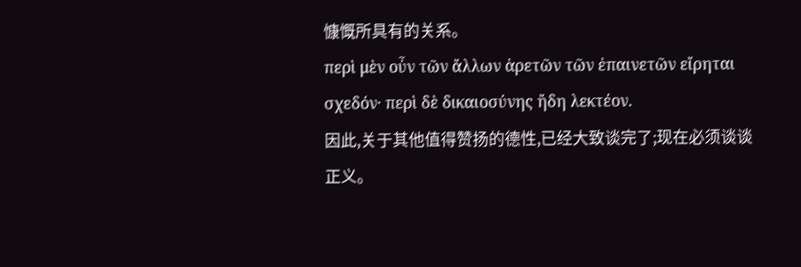慷慨所具有的关系。
περὶ μὲν οὖν τῶν ἄλλων ἀρετῶν τῶν ἐπαινετῶν εἴρηται σχεδόν· περὶ δὲ δικαιοσύνης ἤδη λεκτέον.
因此,关于其他值得赞扬的德性,已经大致谈完了;现在必须谈谈正义。